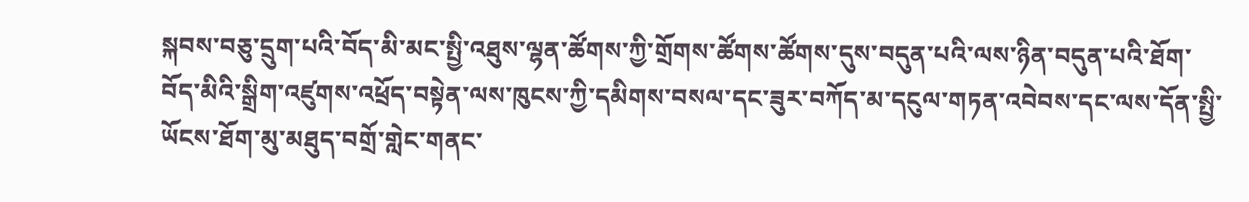སྐབས་བཅུ་དྲུག་པའི་བོད་མི་མང་སྤྱི་འཐུས་ལྷན་ཚོགས་ཀྱི་གྲོགས་ཚོགས་ཚོགས་དུས་བདུན་པའི་ལས་ཉིན་བདུན་པའི་ཐོག་བོད་མིའི་སྒྲིག་འཛུགས་འཕྲོད་བསྟེན་ལས་ཁུངས་ཀྱི་དམིགས་བསལ་དང་ཟུར་བཀོད་མ་དངུལ་གཏན་འབེབས་དང་ལས་དོན་སྤྱི་ཡོངས་ཐོག་མུ་མཐུད་བགྲོ་གླེང་གནང་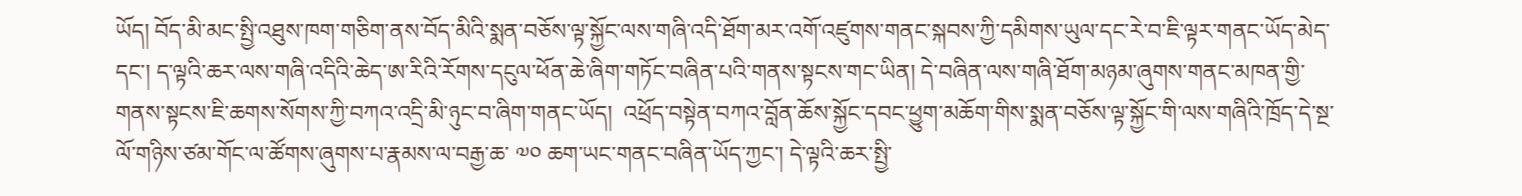ཡོད། བོད་མི་མང་སྤྱི་འཐུས་ཁག་གཅིག་ནས་བོད་མིའི་སྨན་བཅོས་ལྟ་སྐྱོང་ལས་གཞི་འདི་ཐོག་མར་འགོ་འཛུགས་གནང་སྐབས་ཀྱི་དམིགས་ཡུལ་དང་རེ་བ་ཇི་ལྟར་གནང་ཡོད་མེད་དང་། ད་ལྟའི་ཆར་ལས་གཞི་འདིའི་ཆེད་ཨ་རིའི་རོགས་དངུལ་ཕོན་ཆེ་ཞིག་གཏོང་བཞིན་པའི་གནས་སྟངས་གང་ཡིན། དེ་བཞིན་ལས་གཞི་ཐོག་མཉམ་ཞུགས་གནང་མཁན་གྱི་གནས་སྟངས་ཇི་ཆགས་སོགས་ཀྱི་བཀའ་འདྲི་མི་ཉུང་བ་ཞིག་གནང་ཡོད།  འཕྲོད་བསྟེན་བཀའ་བློན་ཆོས་སྐྱོང་དབང་ཕྱུག་མཆོག་གིས་སྨན་བཅོས་ལྟ་སྐྱོང་གི་ལས་གཞིའི་ཁྲོད་དེ་སྔ་ལོ་གཉིས་ཙམ་གོང་ལ་ཚོགས་ཞུགས་པ་རྣམས་ལ་བརྒྱ་ཆ་ ༧༠ ཆག་ཡང་གནང་བཞིན་ཡོད་ཀྱང་། དེ་ལྟའི་ཆར་སྤྱི་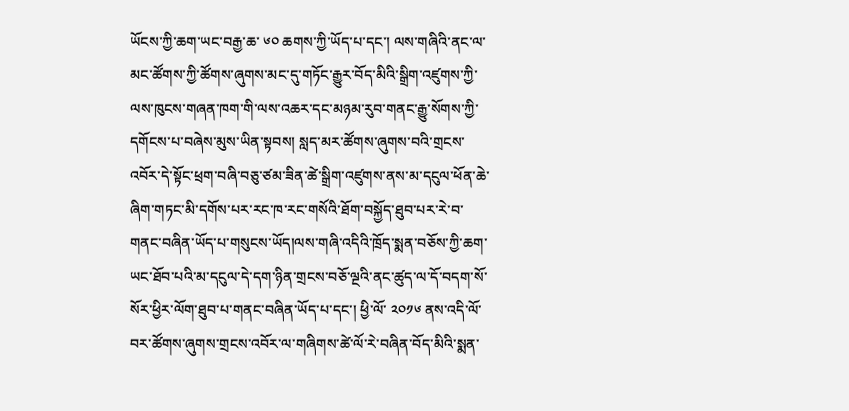ཡོངས་ཀྱི་ཆག་ཡང་བརྒྱ་ཆ་ ༦༠ ཆགས་ཀྱི་ཡོད་པ་དང་། ལས་གཞིའི་ནང་ལ་མང་ཚོགས་ཀྱི་ཚོགས་ཞུགས་མང་དུ་གཏོང་རྒྱུར་བོད་མིའི་སྒྲིག་འཛུགས་ཀྱི་ལས་ཁུངས་གཞན་ཁག་གི་ལས་འཆར་དང་མཉམ་རུབ་གནང་རྒྱུ་སོགས་ཀྱི་དགོངས་པ་བཞེས་མུས་ཡིན་སྟབས། སླད་མར་ཚོགས་ཞུགས་བའི་གྲངས་འབོར་དེ་སྟོང་ཕྲག་བཞི་བཅུ་ཙམ་ཟིན་ཚེ་སྒྲིག་འཛུགས་ནས་མ་དངུལ་ཕོན་ཆེ་ཞིག་གཏང་མི་དགོས་པར་རང་ཁ་རང་གསོའི་ཐོག་བསྐྱོད་ཐུབ་པར་རེ་བ་གནང་བཞིན་ཡོད་པ་གསུངས་ཡོད།ལས་གཞི་འདིའི་ཁྲོད་སྨན་བཅོས་ཀྱི་ཆག་ཡང་ཐོབ་པའི་མ་དངུལ་དེ་དག་ཉིན་གྲངས་བཅོ་ལྔའི་ནང་ཚུད་ལ་དོ་བདག་སོ་སོར་ཕྱིར་ལོག་ཐུབ་པ་གནང་བཞིན་ཡོད་པ་དང་། ཕྱི་ལོ་ ༢༠༡༦ ནས་འདི་ལོ་བར་ཚོགས་ཞུགས་གྲངས་འབོར་ལ་གཞིགས་ཚེ་ལོ་རེ་བཞིན་བོད་མིའི་སྨན་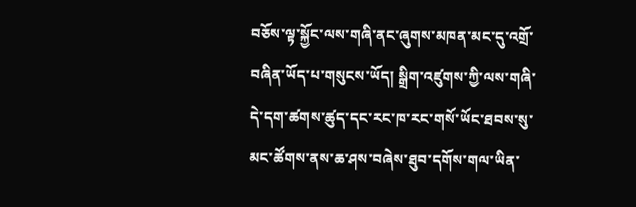བཅོས་ལྟ་སྐྱོང་ལས་གཞི་ནང་ཞུགས་མཁན་མང་དུ་འགྲོ་བཞིན་ཡོད་པ་གསུངས་ཡོད། སྒྲིག་འཛུགས་ཀྱི་ལས་གཞི་དེ་དག་ཚགས་ཚུད་དང་རང་ཁ་རང་གསོ་ཡོང་ཐབས་སུ་མང་ཚོགས་ནས་ཆ་ཤས་བཞེས་ཐུབ་དགོས་གལ་ཡིན་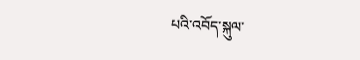པའི་འབོད་སྐུལ་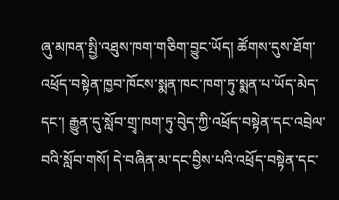ཞུ་མཁན་སྤྱི་འཐུས་ཁག་གཅིག་བྱུང་ཡོད། ཚོགས་དུས་ཐོག་འཕྲོད་བསྟེན་ཁྱབ་ཁོངས་སྨན་ཁང་ཁག་ཏུ་སྨན་པ་ཡོད་མེད་དང་། རྒྱུན་དུ་སློབ་གྲྭ་ཁག་ཏུ་བེུད་ཀྱི་འཕྲོད་བསྟེན་དང་འབྲེལ་བའི་སློབ་གསོ། དེ་བཞིན་མ་དང་བྱིས་པའི་འཕྲོད་བསྟེན་དང་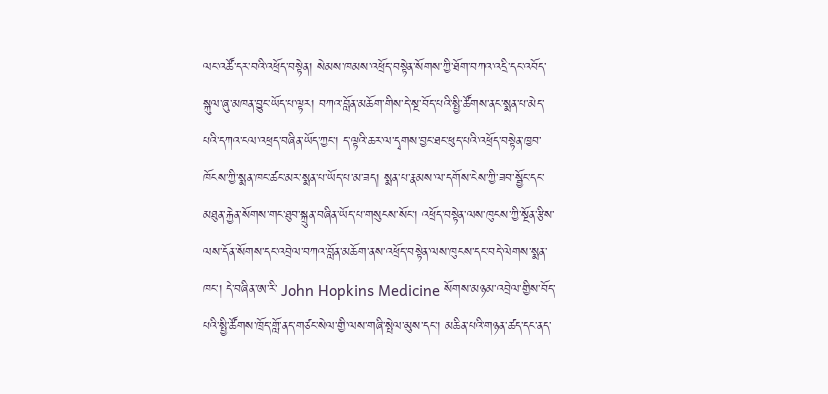ལང་འཚོ་དར་བའི་འཕྲོད་བསྟེན། སེམས་ཁམས་འཕྲོད་བསྟེན་སོགས་ཀྱི་ཐོག་བཀའ་འདྲི་དང་འབོད་སྐུལ་ཞུ་མཁན་བྱུང་ཡོད་པ་ལྟར། བཀའ་བློན་མཆོག་གིས་དེ་སྔ་བོད་པའི་སྤྱི་ཚོགས་ནང་སྨན་པ་མེད་པའི་དཀའ་ངལ་འཕྲད་བཞིན་ཡོད་ཀྱང་། ད་ལྟའི་ཆར་ལ་དྭགས་བྱང་ཐང་ཕུད་པའི་འཕྲོད་བསྟེན་ཁྱབ་ཁོངས་ཀྱི་སྨན་ཁང་ཚང་མར་སྨན་པ་ཡོད་པ་མ་ཟད། སྨན་པ་རྣམས་ལ་དགོས་ངེས་ཀྱི་ཟབ་སྦྱོང་དང་མཐུན་རྐྱེན་སོགས་གང་ཐུབ་སྐྲུན་བཞིན་ཡོད་པ་གསུངས་སོང་། འཕྲོད་བསྟེན་ལས་ཁུངས་ཀྱི་སྔོན་རྩིས་ལས་དོན་སོགས་དང་འབྲེལ་བཀའ་བློན་མཆོག་ནས་འཕྲོད་བསྟེན་ལས་ཁུངས་དང་བདེ་ལེགས་སྨན་ཁང་། དེ་བཞིན་ཨ་རི་ John Hopkins Medicine སོགས་མཉམ་འབྲེལ་གྱིས་བོད་པའི་སྤྱི་ཚོགས་ཁྲོད་གློ་ནད་གཙང་སེལ་གྱི་ལས་གཞི་སྤེལ་མུས་དང་། མཆིན་པའི་གཉན་ཚད་དང་ནད་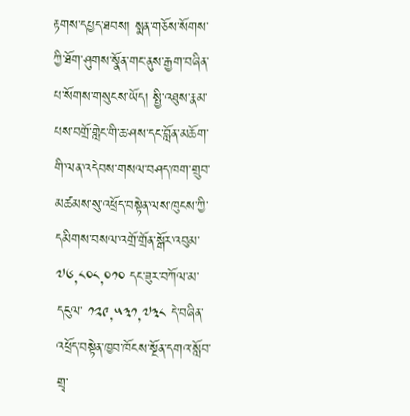རྟགས་དཔྱད་ཐབས། སྨན་གཅོས་སོགས་ཀྱི་ཐོག་ཤུགས་སྣོན་གང་ནུས་རྒྱག་བཞིན་པ་སོགས་གསུངས་ཡོད། སྤྱི་འཐུས་རྣམ་པས་བགྲོ་གླེང་གི་ཆ་ཤས་དང་བློན་མཆོག་གི་ལན་འདེབས་གསལ་བཤད་ཁག་གྲུབ་མཚམས་སུ་འཕྲོད་བསྟེན་ལས་ཁུངས་ཀྱི་དམིགས་བསལ་འགྲོ་གྲོན་སྒོར་འབུམ་ ༧༦,༨༠༨,༠༡༠ དང་ཟུར་བཀོལ་མ་དངུལ་ ༡༢༩,༥༣༡,༧༣༨ དེ་བཞིན་འཕྲོད་བསྟེན་ཁྱབ་ཁོངས་སྔོན་དགའ་སློབ་གྲྭ་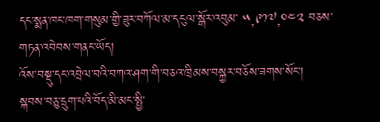དང་སྨན་ཁང་ཁག་གསུམ་གྱི་ཟུར་བཀོལ་མ་དངུལ་སྒོར་འབུམ་ ༥,༩༡༧,༠༤༢ བཅས་གཏན་འབེབས་གནང་ཡོད།
འོས་བསྡུ་དང་འབྲེལ་བའི་བཀའ་ཤག་གི་བཅའ་ཁྲིམས་བསྐྱར་བཅོས་ཟགས་སོང་།
སྐབས་བཅུ་དྲུག་པའི་བོད་མི་མང་སྤྱི་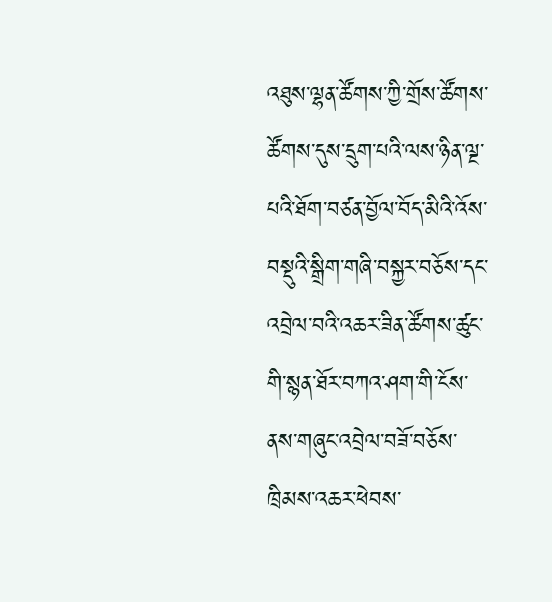འཐུས་ལྷན་ཚོགས་ཀྱི་གྲོས་ཚོགས་ཚོགས་དུས་དྲུག་པའི་ལས་ཉིན་ལྔ་པའི་ཐོག་བཙན་བྱོལ་བོད་མིའི་འོས་བསྡུའི་སྒྲིག་གཞི་བསྐྱར་བཅོས་དང་འབྲེལ་བའི་འཆར་ཟིན་ཚོགས་ཚུང་གི་སྙན་ཐོར་བཀའ་ཤག་གི་ངོས་ནས་གཞུང་འབྲེལ་བཟོ་བཅོས་ཁྲིམས་འཆར་ཕེབས་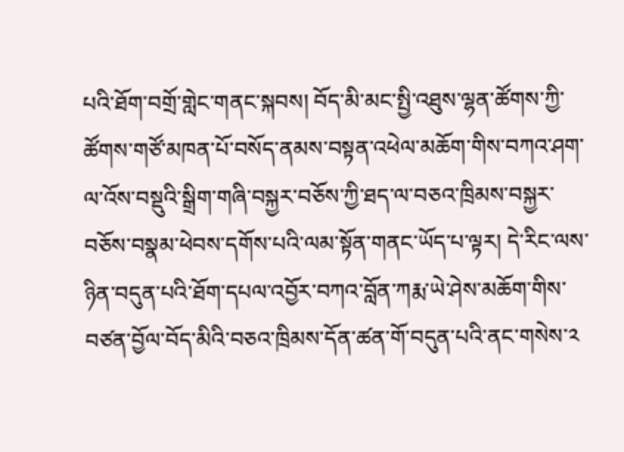པའི་ཐོག་བགྲོ་གླེང་གནང་སྐབས། བོད་མི་མང་སྤྱི་འཐུས་ལྷན་ཚོགས་ཀྱི་ཚོགས་གཙོ་མཁན་པོ་བསོད་ནམས་བསྟན་འཕེལ་མཆོག་གིས་བཀའ་ཤག་ལ་འོས་བསྡུའི་སྒྲིག་གཞི་བསྐྱར་བཅོས་ཀྱི་ཐད་ལ་བཅའ་ཁྲིམས་བསྐྱར་བཅོས་བསྣམ་ཕེབས་དགོས་པའི་ལམ་སྟོན་གནང་ཡོད་པ་ལྟར། དེ་རིང་ལས་ཉིན་བདུན་པའི་ཐོག་དཔལ་འབྱོར་བཀའ་བློན་ཀརྨ་ཡེ་ཤེས་མཆོག་གིས་བཙན་བྱོལ་བོད་མིའི་བཅའ་ཁྲིམས་དོན་ཚན་གོ་བདུན་པའི་ནང་གསེས་༢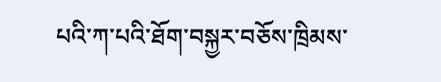པའི་ཀ་པའི་ཐོག་བསྐྱར་བཅོས་ཁྲིམས་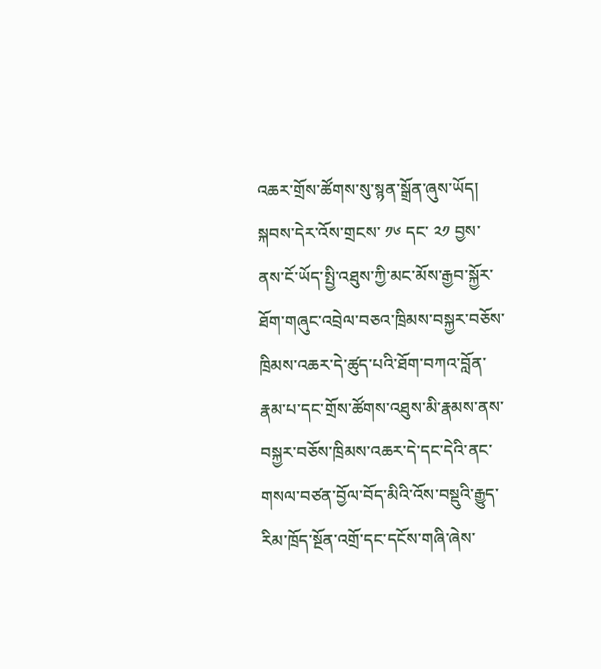འཆར་གྲོས་ཚོགས་སུ་སྙན་སྒྲོན་ཞུས་ཡོད། སྐབས་དེར་འོས་གྲངས་ ༡༦ དང་ ༢༡ བྱས་ནས་ངོ་ཡོད་སྤྱི་འཐུས་ཀྱི་མང་མོས་རྒྱབ་སྐྱོར་ཐོག་གཞུང་འབྲེལ་བཅའ་ཁྲིམས་བསྐྱར་བཅོས་ཁྲིམས་འཆར་དེ་ཚུད་པའི་ཐོག་བཀའ་བློན་རྣམ་པ་དང་གྲོས་ཚོགས་འཐུས་མི་རྣམས་ནས་བསྐྱར་བཅོས་ཁྲིམས་འཆར་དེ་དང་དེའི་ནང་གསལ་བཙན་བྱོལ་བོད་མིའི་འོས་བསྡུའི་རྒྱུད་རིམ་ཁྲོད་སྔོན་འགྲོ་དང་དངོས་གཞི་ཞེས་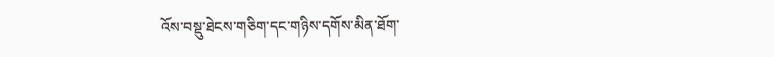འོས་བསྡུ་ཐེངས་གཅིག་དང་གཉིས་དགོས་མིན་ཐོག་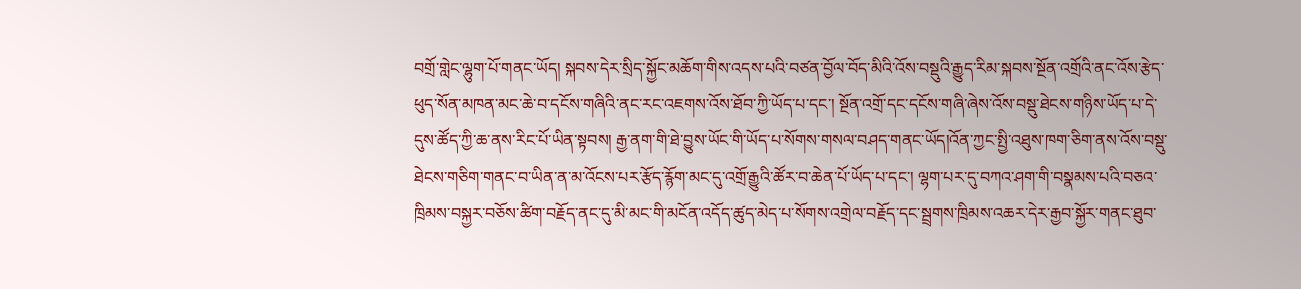བགྲོ་གླེང་ལྷུག་པོ་གནང་ཡོད། སྐབས་དེར་སྲིད་སྐྱོང་མཆོག་གིས་འདས་པའི་བཙན་བྱོལ་བོད་མིའི་འོས་བསྡུའི་རྒྱུད་རིམ་སྐབས་སྔོན་འགྲོའི་ནང་འོས་རྩེད་ཕུད་སོན་མཁན་མང་ཆེ་བ་དངོས་གཞིའི་ནང་རང་འཇགས་འོས་ཐོབ་ཀྱི་ཡོད་པ་དང་། སྔོན་འགྲོ་དང་དངོས་གཞི་ཞེས་འོས་བསྡུ་ཐེངས་གཉིས་ཡོད་པ་དེ་དུས་ཚོད་ཀྱི་ཆ་ནས་རིང་པོ་ཡིན་སྟབས། རྒྱ་ནག་གི་ཐེ་བྱུས་ཡོང་གི་ཡོད་པ་སོགས་གསལ་བཤད་གནང་ཡོད།འོན་ཀྱང་སྤྱི་འཐུས་ཁག་ཅིག་ནས་འོས་བསྡུ་ཐེངས་གཅིག་གནང་བ་ཡིན་ན་མ་འོངས་པར་རྩོད་རྙོག་མང་དུ་འགྲོ་རྒྱུའི་ཚོར་བ་ཆེན་པོ་ཡོད་པ་དང་། ལྷག་པར་དུ་བཀའ་ཤག་གི་བསྣམས་པའི་བཅའ་ཁྲིམས་བསྐྱར་བཅོས་ཚིག་བརྗོད་ནང་དུ་མི་མང་གི་མངོན་འདོད་ཚུད་མེད་པ་སོགས་འགྲེལ་བརྗོད་དང་སྦྲགས་ཁྲིམས་འཆར་དེར་རྒྱབ་སྐྱོར་གནང་ཐུབ་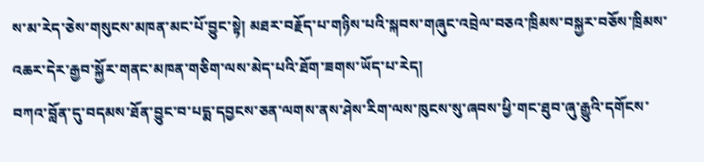ས་མ་རེད་ཅེས་གསུངས་མཁན་མང་པོ་བྱུང་སྟེ། མཐར་བརྗོད་པ་གཉིས་པའི་སྐབས་གཞུང་འབྲེལ་བཅའ་ཁྲིམས་བསྐྱར་བཅོས་ཁྲིམས་འཆར་དེར་རྒྱབ་སྐྱོར་གནང་མཁན་གཅིག་ལས་མེད་པའི་ཐོག་ཟགས་ཡོད་པ་རེད།
བཀའ་བློན་དུ་བདམས་ཐོན་བྱུང་བ་པདྨ་དབྱངས་ཅན་ལགས་ནས་ཤེས་རིག་ལས་ཁུངས་སུ་ཞབས་ཕྱི་གང་ཐུབ་ཞུ་རྒྱུའི་དགོངས་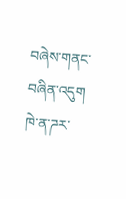བཞེས་གནང་བཞིན་འདུག
ཁེ་ན་ཌར་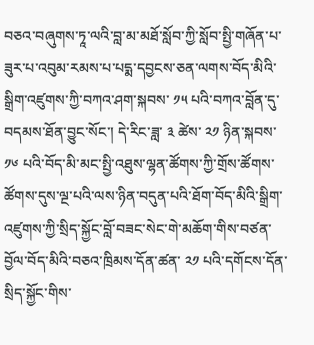བཅའ་བཞུགས་ཏཱ་ལའི་བླ་མ་མཐོ་སློབ་ཀྱི་སློབ་སྤྱི་གཞོན་པ་ཟུར་པ་འབུམ་རམས་པ་པདྨ་དབྱངས་ཅན་ལགས་བོད་མིའི་སྒྲིག་འཛུགས་ཀྱི་བཀའ་ཤག་སྐབས་ ༡༥ པའི་བཀའ་བློན་དུ་བདམས་ཐོན་བྱུང་སོང་། དེ་རིང་ཟླ་ ༣ ཚེས་ ༢༡ ཉིན་སྐབས་ ༡༦ པའི་བོད་མི་མང་སྤྱི་འཐུས་ལྷན་ཚོགས་ཀྱི་གྲོས་ཚོགས་ཚོགས་དུས་ལྔ་པའི་ལས་ཉིན་བདུན་པའི་ཐོག་བོད་མིའི་སྒྲིག་འཛུགས་ཀྱི་སྲིད་སྐྱོང་བློ་བཟང་སེང་གེ་མཆོག་གིས་བཙན་བྱོལ་བོད་མིའི་བཅའ་ཁྲིམས་དོན་ཚན་ ༢༡ པའི་དགོངས་དོན་སྲིད་སྐྱོང་གིས་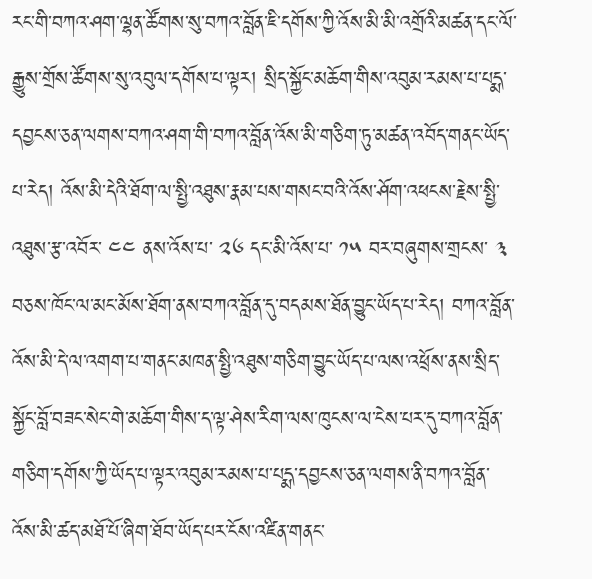རང་གི་བཀའ་ཤག་ལྷན་ཚོགས་སུ་བཀའ་བློན་ཇི་དགོས་ཀྱི་འོས་མི་མི་འགྲོའི་མཚན་དང་ལོ་རྒྱུས་གྲོས་ཚོགས་སུ་འབུལ་དགོས་པ་ལྟར། སྲིད་སྐྱོང་མཆོག་གིས་འབུམ་རམས་པ་པདྨ་དབྱངས་ཅན་ལགས་བཀའ་ཤག་གི་བཀའ་བློན་འོས་མི་གཅིག་ཏུ་མཚན་འབོད་གནང་ཡོད་པ་རེད། འོས་མི་དེའི་ཐོག་ལ་སྤྱི་འཐུས་རྣམ་པས་གསང་བའི་འོས་ཤོག་འཕངས་རྗེས་སྤྱི་འཐུས་རྩ་འབོར་ ༤༤ ནས་འོས་པ་ ༢༦ དང་མི་འོས་པ་ ༡༥ བར་བཞུགས་གྲངས་ ༣ བཅས་ཁོང་ལ་མང་མོས་ཐོག་ནས་བཀའ་བློན་དུ་བདམས་ཐོན་བྱུང་ཡོད་པ་རེད། བཀའ་བློན་འོས་མི་དེ་ལ་འགག་པ་གནང་མཁན་སྤྱི་འཐུས་གཅིག་བྱུང་ཡོད་པ་ལས་འཕྲོས་ནས་སྲིད་སྐྱོང་བློ་བཟང་སེང་གེ་མཆོག་གིས་ད་ལྟ་ཤེས་རིག་ལས་ཁུངས་ལ་ངེས་པར་དུ་བཀའ་བློན་གཅིག་དགོས་ཀྱི་ཡོད་པ་ལྟར་འབུམ་རམས་པ་པདྨ་དབྱངས་ཅན་ལགས་ནི་བཀའ་བློན་འོས་མི་ཚད་མཐོ་པོ་ཞིག་ཐོབ་ཡོད་པར་ངོས་འཛིན་གནང་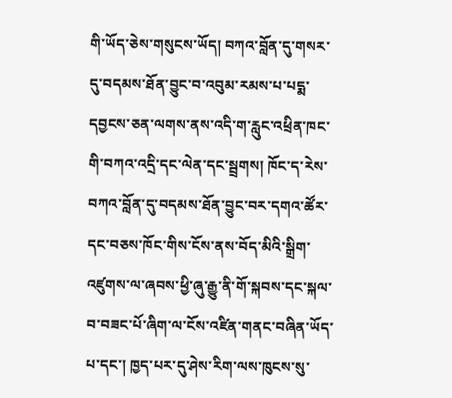གི་ཡོད་ཅེས་གསུངས་ཡོད། བཀའ་བློན་དུ་གསར་དུ་བདམས་ཐོན་བྱུང་བ་འབུམ་རམས་པ་པདྨ་དབྱངས་ཅན་ལགས་ནས་འདི་ག་རླུང་འཕྲིན་ཁང་གི་བཀའ་འདྲི་དང་ལེན་དང་སྦྲགས། ཁོང་ད་རེས་བཀའ་བློན་དུ་བདམས་ཐོན་བྱུང་བར་དགའ་ཚོར་དང་བཅས་ཁོང་གིས་ངོས་ནས་བོད་མིའི་སྒྲིག་འཛུགས་ལ་ཞབས་ཕྱི་ཞུ་རྒྱུ་ནི་གོ་སྐབས་དང་སྐལ་བ་བཟང་པོ་ཞིག་ལ་ངོས་འཛིན་གནང་བཞིན་ཡོད་པ་དང་། ཁྱད་པར་དུ་ཤེས་རིག་ལས་ཁུངས་སུ་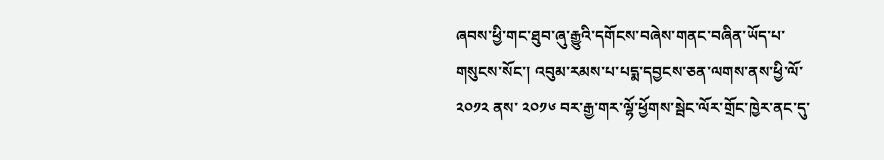ཞབས་ཕྱི་གང་ཐུབ་ཞུ་རྒྱུའི་དགོངས་བཞེས་གནང་བཞིན་ཡོད་པ་གསུངས་སོང་། འབུམ་རམས་པ་པདྨ་དབྱངས་ཅན་ལགས་ནས་ཕྱི་ལོ་ ༢༠༡༢ ནས་ ༢༠༡༦ བར་རྒྱ་གར་ལྷོ་ཕྱོགས་སྦེང་ལོར་གྲོང་ཁྱེར་ནང་དུ་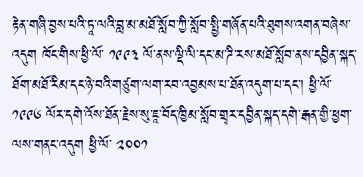རྟེན་གཞི་བྱས་པའི་ཏཱ་ལའི་བླ་མ་མཐོ་སློབ་ཀྱི་སློབ་སྤྱི་གཞོན་པའི་ཐུགས་འགན་བཞེས་འདུག ཁོང་གིས་ཕྱི་ལོ་ ༡༩༩༣ ལོ་ནས་ལྡི་ལི་དང་མ་ཌི་རས་མཐོ་སློབ་ནས་དབྱིན་སྐད་ཐོག་མཐོ་རིམ་དང་ཉེ་བའི་གཙུག་ལག་རབ་འབྱམས་པ་ཐོན་འདུག་པ་དང་། ཕྱི་ལོ་ ༡༩༩༦ ལོར་དགེ་འོས་ཐོན་རྗེས་སུ་ཇཱ་བོད་ཁྱིམ་སློབ་གྲྭར་དབྱིན་སྐད་དགེ་རྒན་གྱི་ཕྱག་ལས་གནང་འདུག ཕྱི་ལོ་ ༢༠༠༡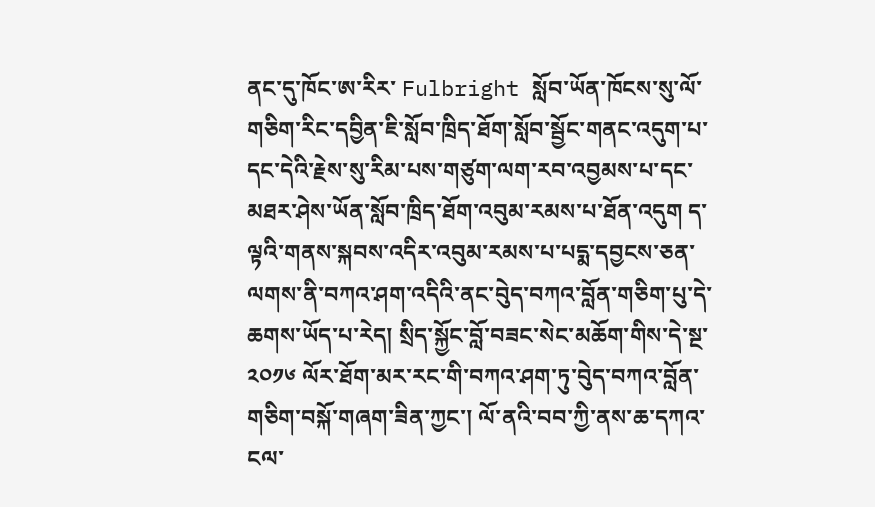ནང་དུ་ཁོང་ཨ་རིར་ Fulbright སློབ་ཡོན་ཁོངས་སུ་ལོ་གཅིག་རིང་དབྱིན་ཇི་སློབ་ཁྲིད་ཐོག་སློབ་སྦྱོང་གནང་འདུག་པ་དང་དེའི་རྗེས་སུ་རིམ་པས་གཙུག་ལག་རབ་འབྱམས་པ་དང་མཐར་ཤེས་ཡོན་སློབ་ཁྲིད་ཐོག་འབུམ་རམས་པ་ཐོན་འདུག ད་ལྟའི་གནས་སྐབས་འདིར་འབུམ་རམས་པ་པདྨ་དབྱངས་ཅན་ལགས་ནི་བཀའ་ཤག་འདིའི་ནང་བེུད་བཀའ་བློན་གཅིག་པུ་དེ་ཆགས་ཡོད་པ་རེད། སྲིད་སྐྱོང་བློ་བཟང་སེང་མཆོག་གིས་དེ་སྔ་ ༢༠༡༦ ལོར་ཐོག་མར་རང་གི་བཀའ་ཤག་ཏུ་བེུད་བཀའ་བློན་གཅིག་བསྐོ་གཞག་ཟིན་ཀྱང་། ལོ་ནའི་བབ་ཀྱི་ནས་ཆ་དཀའ་ངལ་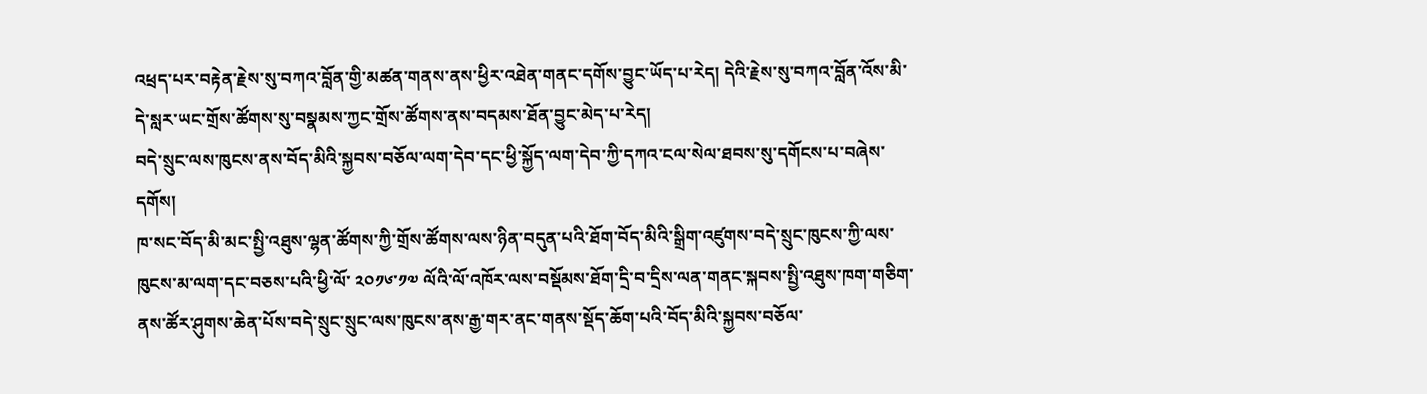འཕྲད་པར་བརྟེན་རྗེས་སུ་བཀའ་བློན་གྱི་མཚན་གནས་ནས་ཕྱིར་འཐེན་གནང་དགོས་བྱུང་ཡོད་པ་རེད། དེའི་རྗེས་སུ་བཀའ་བློན་འོས་མི་དེ་སླར་ཡང་གྲོས་ཚོགས་སུ་བསྣམས་ཀྱང་གྲོས་ཚོགས་ནས་བདམས་ཐོན་བྱུང་མེད་པ་རེད།
བདེ་སྲུང་ལས་ཁུངས་ནས་བོད་མིའི་སྐྱབས་བཅོལ་ལག་དེབ་དང་ཕྱི་སྐྱོད་ལག་དེབ་ཀྱི་དཀའ་ངལ་སེལ་ཐབས་སུ་དགོངས་པ་བཞེས་དགོས།
ཁ་སང་བོད་མི་མང་སྤྱི་འཐུས་ལྷན་ཚོགས་ཀྱི་གྲོས་ཚོགས་ལས་ཉིན་བདུན་པའི་ཐོག་བོད་མིའི་སྒྲིག་འཛུགས་བདེ་སྲུང་ཁུངས་ཀྱི་ལས་ཁུངས་མ་ལག་དང་བཅས་པའི་ཕྱི་ལོ་ ༢༠༡༦་༡༧ ལོའི་ལོ་འཁོར་ལས་བསྡོམས་ཐོག་དྲི་བ་དྲིས་ལན་གནང་སྐབས་སྤྱི་འཐུས་ཁག་གཅིག་ནས་ཚོར་ཤུགས་ཆེན་པོས་བདེ་སྲུང་སྲུང་ལས་ཁུངས་ནས་རྒྱ་གར་ནང་གནས་སྡོད་ཆོག་པའི་བོད་མིའི་སྐྱབས་བཅོལ་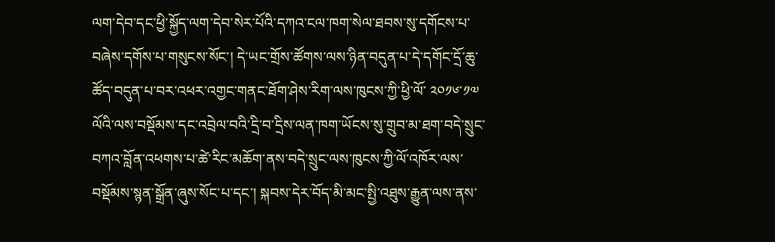ལག་དེབ་དང་ཕྱི་སྐྱོད་ལག་དེབ་སེར་པོའི་དཀའ་ངལ་ཁག་སེལ་ཐབས་སུ་དགོངས་པ་བཞེས་དགོས་པ་གསུངས་སོང་། དེ་ཡང་གྲོས་ཚོགས་ལས་ཉིན་བདུན་པ་དེ་དགོང་དྲོ་ཆུ་ཚོད་བདུན་པ་བར་འཕར་འགྱང་གནང་ཐོག་ཤེས་རིག་ལས་ཁུངས་ཀྱི་ཕྱི་ལོ་ ༢༠༡༦་༡༧ ལོའི་ལས་བསྡོམས་དང་འབྲེལ་བའི་དྲི་བ་དྲིས་ལན་ཁག་ཡོངས་སུ་གྲུབ་མ་ཐག་བདེ་སྲུང་བཀའ་བློན་འཕགས་པ་ཚེ་རིང་མཆོག་ནས་བདེ་སྲུང་ལས་ཁུངས་ཀྱི་ལོ་འཁོར་ལས་བསྡོམས་སྙན་སྒྲོན་ཞུས་སོང་པ་དང་། སྐབས་དེར་བོད་མི་མང་སྤྱི་འཐུས་རྒྱུན་ལས་ནས་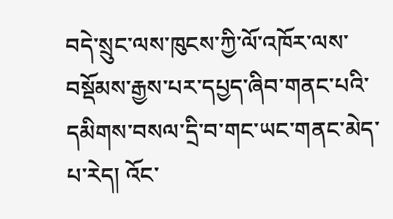བདེ་སྲུང་ལས་ཁུངས་ཀྱི་ལོ་འཁོར་ལས་བསྡོམས་རྒྱས་པར་དཔྱད་ཞིབ་གནང་པའི་དམིགས་བསལ་དྲི་བ་གང་ཡང་གནང་མེད་པ་རེད། འོང་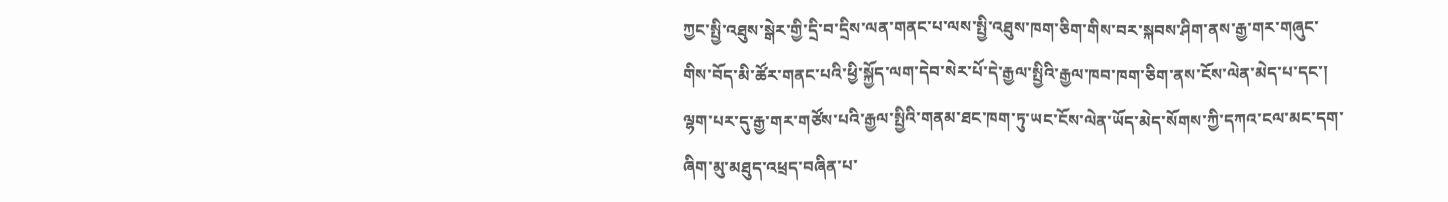ཀྱང་སྤྱི་འཐུས་སྒེར་གྱི་དྲི་བ་དྲིས་ལན་གནང་པ་ལས་སྤྱི་འཐུས་ཁག་ཅིག་གིས་བར་སྐབས་ཤིག་ནས་རྒྱ་གར་གཞུང་གིས་བོད་མི་ཚོར་གནང་པའི་ཕྱི་སྐྱོད་ལག་དེབ་སེར་པོ་དེ་རྒྱལ་སྤྱིའི་རྒྱལ་ཁབ་ཁག་ཅིག་ནས་ངོས་ལེན་མེད་པ་དང་། ལྷག་པར་དུ་རྒྱ་གར་གཙོས་པའི་རྒྱལ་སྤྱིའི་གནམ་ཐང་ཁག་ཏུ་ཡང་ངོས་ལེན་ཡོད་མེད་སོགས་ཀྱི་དཀའ་ངལ་མང་དག་ཞིག་མུ་མཐུད་འཕྲད་བཞིན་པ་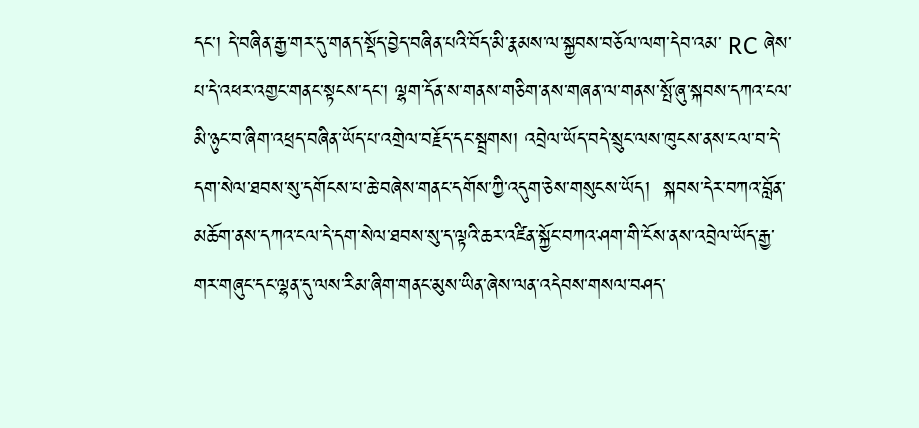དང་། དེ་བཞིན་རྒྱ་གར་དུ་གནད་སྡོད་བྱེད་བཞིན་པའི་བོད་མི་རྣམས་ལ་སྐྱབས་བཅོལ་ལག་དེབ་འམ་ RC ཞེས་པ་དེ་འཕར་འགྱང་གནང་སྟངས་དང་། ལྷག་དོན་ས་གནས་གཅིག་ནས་གཞན་ལ་གནས་སྤོ་ཞུ་སྐབས་དཀའ་ངལ་མི་ཉུང་བ་ཞིག་འཕྲད་བཞིན་ཡོད་པ་འགྲེལ་བརྗོད་དང་སྦྲགས། འབྲེལ་ཡོད་བདེ་སྲུང་ལས་ཁུངས་ནས་ངལ་བ་དེ་དག་སེལ་ཐབས་སུ་དགོངས་པ་ཆེ་བཞེས་གནང་དགོས་ཀྱི་འདུག་ཅེས་གསུངས་ཡོད།  སྐབས་དེར་བཀའ་བློན་མཆོག་ནས་དཀའ་ངལ་དེ་དག་སེལ་ཐབས་སུ་ད་ལྟའི་ཆར་འཛིན་སྐྱོང་བཀའ་ཤག་གི་ངོས་ནས་འབྲེལ་ཡོད་རྒྱ་གར་གཞུང་དང་ལྷན་དུ་ལས་རིམ་ཞིག་གནང་མུས་ཡིན་ཞེས་ལན་འདེབས་གསལ་བཤད་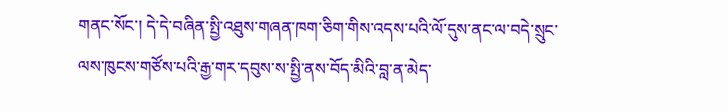གནང་སོང་། དེ་དེ་བཞིན་སྤྱི་འཐུས་གཞན་ཁག་ཅིག་གིས་འདས་པའི་ལོ་དུས་ནང་ལ་བདེ་སྲུང་ལས་ཁུངས་གཙོས་པའི་རྒྱ་གར་དབུས་ས་སྤྱི་ནས་བོད་མིའི་བླ་ན་མེད་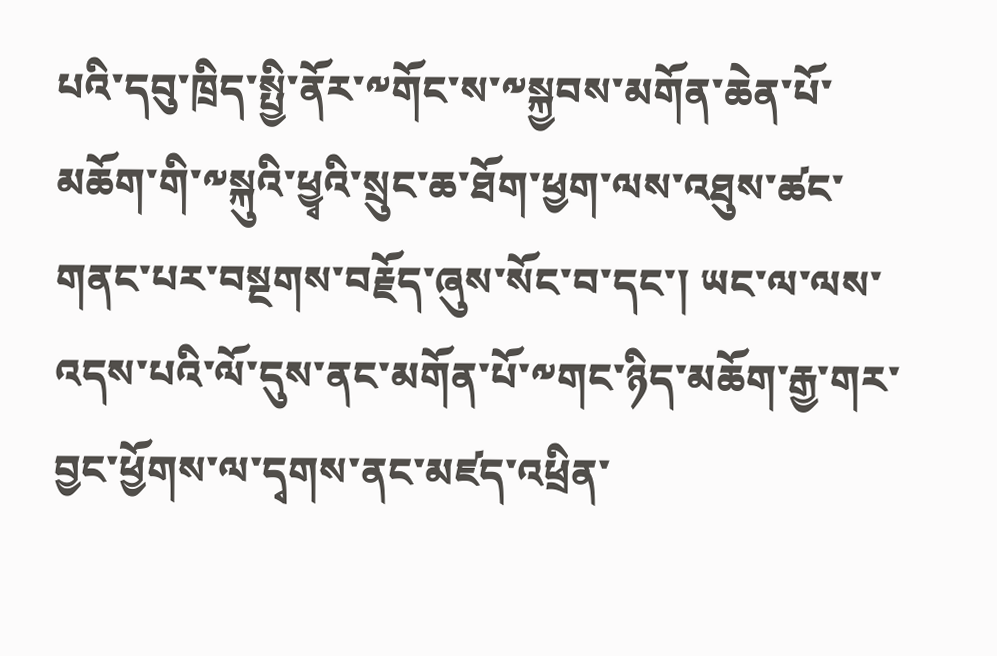པའི་དབུ་ཁྲིད་སྤྱི་ནོར་༸གོང་ས་༸སྐྱབས་མགོན་ཆེན་པོ་མཆོག་གི་༸སྐུའི་ཕྱྭའི་སྲུང་ཆ་ཐོག་ཕྱག་ལས་འཐུས་ཚང་གནང་པར་བསྔགས་བརྗོད་ཞུས་སོང་བ་དང་། ཡང་ལ་ལས་འདས་པའི་ལོ་དུས་ནང་མགོན་པོ་༸གང་ཉིད་མཆོག་རྒྱ་གར་བྱང་ཕྱོགས་ལ་དྭགས་ནང་མཛད་འཕྲིན་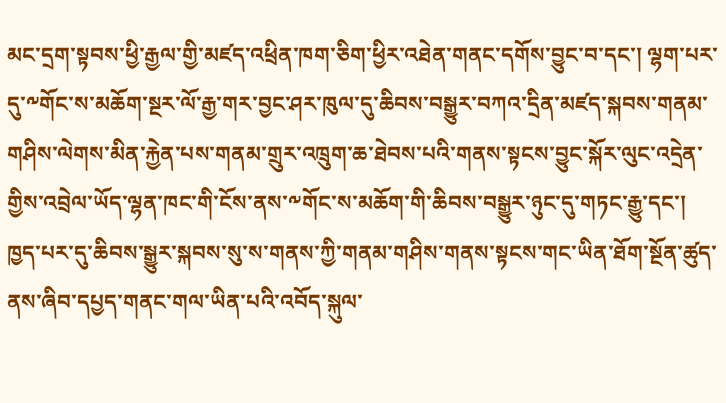མང་དྲག་སྟབས་ཕྱི་རྒྱལ་གྱི་མཛད་འཕྲིན་ཁག་ཅིག་ཕྱིར་འཐེན་གནང་དགོས་བྱུང་བ་དང་། ལྷག་པར་དུ་༸གོང་ས་མཆོག་སྔར་ལོ་རྒྱ་གར་བྱང་ཤར་ཁུལ་དུ་ཆིབས་བསྒྱུར་བཀའ་དྲིན་མཛད་སྐབས་གནམ་གཤིས་ལེགས་མིན་རྐྱེན་པས་གནམ་གྲུར་འཁྲུག་ཆ་ཐེབས་པའི་གནས་སྟངས་བྱུང་སྐོར་ལུང་འདྲེན་གྱིས་འབྲེལ་ཡོད་ལྷན་ཁང་གི་ངོས་ནས་༸གོང་ས་མཆོག་གི་ཆིབས་བསྒྱུར་ཉུང་དུ་གཏང་རྒྱུ་དང་། ཁྱད་པར་དུ་ཆིབས་སྒྱུར་སྐབས་སུ་ས་གནས་ཀྱི་གནམ་གཤིས་གནས་སྟངས་གང་ཡིན་ཐོག་སྔོན་ཚུད་ནས་ཞིབ་དཔྱད་གནང་གལ་ཡིན་པའི་འབོད་སྐུལ་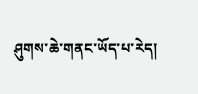ཤུགས་ཆེ་གནང་ཡོད་པ་རེད།